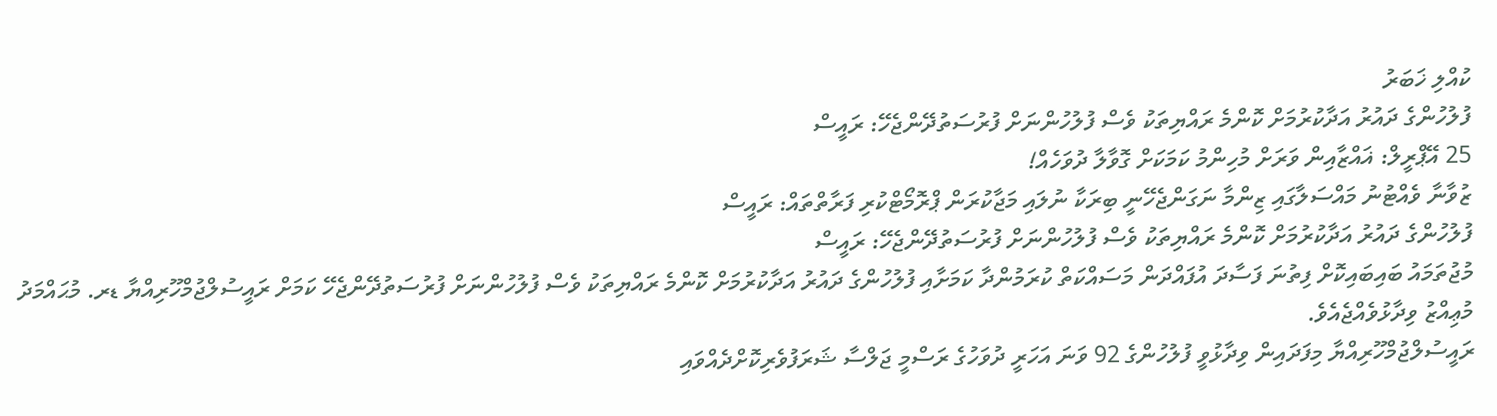ކުއްލި ޚަބަރު
ފުލުހުންގެ ދައުރު އަދާކުރުމަށް ކޮންމެ ރައްޔިތަކު ވެސް ފުލުހުންނަށް ފުރުސަތުދޭންޖެހޭ: ރައީސް
25 އޭޕްރީލް: ޣައްޒާއިން ވަރަށް މުހިންމު ކަމަކަށް ގޮވާލާ ދުވަހެއް!
ޒުވާނާ ވެއްޓުނު މައްސަލާގައި ޒިންމާ ނަގަންޖެހޭނީ ބިރަކާ ނުލައި މަޖާކުރަން ޕްރޮމޯޓްކުރި ފަރާތްތައް: ރައީސް
ފުލުހުންގެ ދައުރު އަދާކުރުމަށް ކޮންމެ ރައްޔިތަކު ވެސް ފުލުހުންނަށް ފުރުސަތުދޭންޖެހޭ: ރައީސް
މުޖުތަމައު ބައިބައިކޮށް ފިތުނަ ފަސާދަ އުފައްދަން މަސައްކަތް ކުރަމުންދާ ކަމަށާއި ފުލުހުންގެ ދައުރު އަދާކުރުމަށް ކޮންމެ ރައްޔިތަކު ވެސް ފުލުހުންނަށް ފުރުސަތުދޭންޖެހޭ ކަމަށް ރައީސުލްޖުމްހޫރިއްޔާ ޑރ. މުޙައްމަދު މުޢިއްޒު ވިދާޅުވެއްޖެއެވެ.
ރައީސުލްޖުމްހޫރިއްޔާ މިފަދައިން ވިދާޅުވީ ފުލުހުންގެ 92 ވަނަ އަހަރީ ދުވަހުގެ ރަސްމީ ޖަލްސާ ޝަރަފުވެރިކޮށްދެއްވައި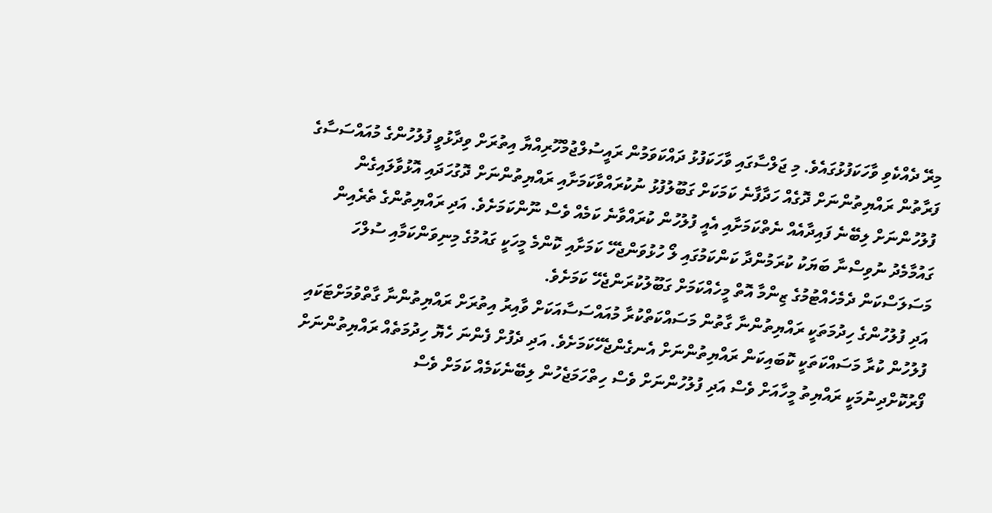މިރޭ ދެއްކެވި ވާހަކަފުޅުގައެވެ. މި ޖަލްސާގައި ވާހަކަފުޅު ދައްކަވަމުން ރައީސުލްޖުމްހޫރިއްޔާ އިތުރަށް ވިދާޅުވީ ފުލުހުންގެ މުއައްސަސާގެ ފަރާތުން ރައްޔިތުންނަށް ދޮގެއް ހަދާފާނެ ކަމަކަށް ގަބޫލުފުޅު ނުކުރައްވާކަމަށާއި ރައްޔިތުންނަށް ދޮގުހަދައި އޮޅުވާލައިގެން ފުލުހުންނަށް ލިބޭނެ ފައިދާއެއް ނެތްކަމަށާއި އެއީ ފުލުހުން ކުރައްވާނެ ކަމެއް ވެސް ނޫންކަމަށެވެ. އަދި ރައްޔިތުންގެ ތެރެއިން ގައުމާމެދު ނުވިސްނާ ބަޔަކު ކުރަމުންދާ ކަންކަމުގައި ލޯ ހުޅުވަންޖެހޭ ކަމަށާއި ކޮންމެ މީހަކީ ގައުމުގެ މިނިވަންކަމާއި ސުލްހަ މަސަލަސްކަން ދެމެހެއްޓުމުގެ ޒިންމާ އޮތް މީހެއްކަމަށް ގަބޫލުކުރަންޖެހޭ ކަމަށެވެ.
އަދި ފުލުހުންގެ ހިދުމަތަކީ ރައްޔިތުންނާ ގާތުން މަސައްކަތްކުރާ މުއައްސަސާއަކަށް ވާއިރު އިތުރަށް ރައްޔިތުންނާ ގާތްވުމަށްޓަކައި ފުލުހުން ކުރާ މަސައްކަތަކީ ކޮބައިކަން ރައްޔިތުންނަށް އެނގެންޖެހޭކަމަށެވެ. އަދި ދެފުށް ފެންނަ ހެޔޮ ހިދުމަތެއް ރައްޔިތުންނަށް ފޯރުކޮށްދިނުމަކީ ރައްޔިތު މީހާއަށް ވެސް އަދި ފުލުހުންނަށް ވެސް ހިތްހަމަޖެހުން ލިބޭނެކަމެއް ކަމަށް ވެސް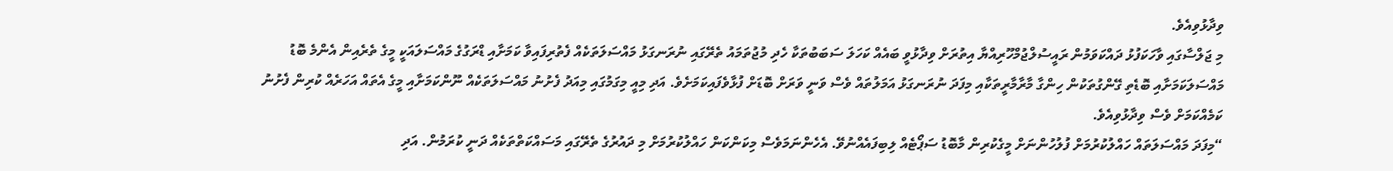ވިދާޅުވިއެވެ.
މި ޖަލްސާގައި ވާހަކަފުޅު ދައްކަވަމުން ރައީސުލްޖުމްހޫރިއްޔާ އިތުރަށް ވިދާޅުވީ ބައެއް ކަހަލަ ސަބަބުތަކާ ހެދި މުޖުތަމައު ތެރޭގައި ނުރަނގަޅު މައްސަލަތަކެއް ފެތުރިފައިވާ ކަމަށާއި ޑްރަގުގެ މައްސަލައަކީ މީގެ ތެރެއިން އެންމެ ބޮޑު މައްސަލަކަމަށާއި ބޮޑެތި ގޭންގުތަކުން ހިންގާ މާރާމާރީތަކާއި މިފަދަ ނުރަނގަޅު އަމަލުތައް ވެސް ވަނީ ވަރަށް ބޮޑަށް ފުޅާވެފައިކަމަށެވެ. އަދި މިއީ މިގަމުގައި މިއަދު ފެށުނު މައްސަލަތަކެއް ނޫންކަމަށާއި މީގެ އެތައް އަހަރެއް ކުރިން ފެށުނު ކަމެއްކަމަށް ވެސް ވިދާޅުވިއެވެ.
“މިފަދަ މައްސަލަތައް ހައްލުކުރުމަށް ފުލުހުންނަށް މީގެކުރިން މާބޮޑު ސަޕޯޓެއް ލިބިފައެއްނުވޭ. އެހެންނަމަވެސް މިކަންކަން ހައްލުކުރުމަށް މި ދައުރުގެ ތެރޭގައި މަސައްކަތްތަކެއް ދަނީ ކުރަމުން. އަދި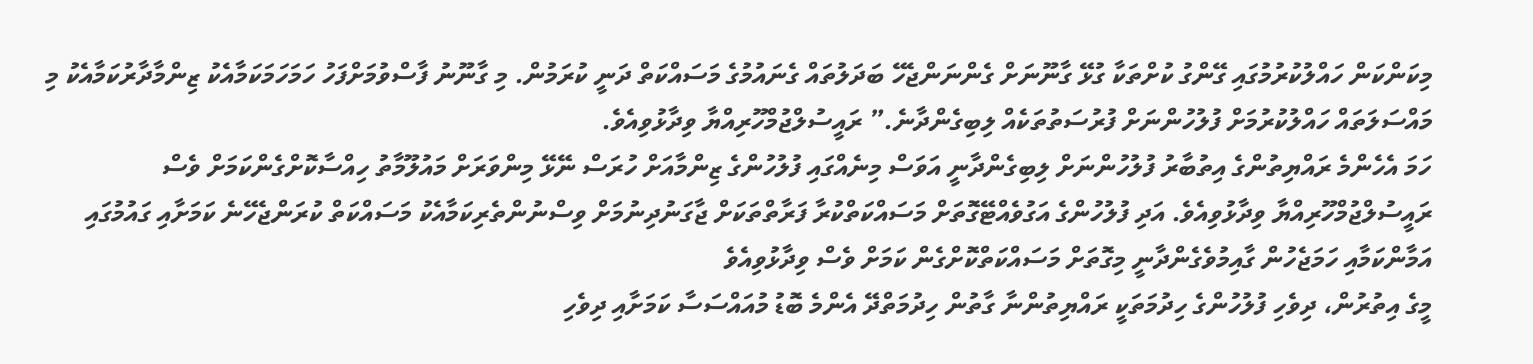މިކަންކަން ހައްލުކުރުމުގައި ގޭންގު ކުށްތަކާ ގުޅޭ ގާނޫނަށް ގެންނަންޖެހޭ ބަދަލުތައް ގެނައުމުގެ މަސައްކަތް ދަނީ ކުރަމުން. މި ގާނޫނު ފާސްވުމަށްފަހު ހަމަހަމަކަމާއެކު ޒިންމާދާރުކަމާއެކު މި މައްސަލަތައް ހައްލުކުރުމަށް ފުލުހުންނަށް ފުރުސަތުތަކެއް ލިބިގެންދާނެ.” ރައީސުލްޖުމްހޫރިއްޔާ ވިދާޅުވިއެވެ.
ހަމަ އެހެންމެ ރައްޔިތުންގެ އިތުބާރު ފުލުހުންނަށް ލިބިގެންދާނީ އަވަސް މިނެއްގައި ފުލުހުންގެ ޒިންމާއަށް ހުރަސް ނޭޅޭ މިންވަރަށް މައުލޫމާތު ހިއްސާކޮށްގެންކަމަށް ވެސް ރައީސުލްޖުމްހޫރިއްޔާ ވިދާޅުވިއެވެ. އަދި ފުލުހުންގެ އަގުވެއްޓޭގޮތަށް މަސައްކަތްކުރާ ފަރާތްތަކަށް ޖާގަނުދިނުމަށް ވިސްނުންތެރިކަމާއެކު މަސައްކަތް ކުރަންޖެހޭނެ ކަމަށާއި ގައުމުގައި އަމާންކަމާއި ހަމަޖެހުން ގާއިމުވެގެންދާނީ މިގޮތަށް މަސައްކަތްކޮށްގެން ކަމަށް ވެސް ވިދާޅުވިއެވެ
މީގެ އިތުރުން، ދިވެހި ފުލުހުންގެ ހިދުމަތަކީ ރައްޔިތުންނާ ގާތުން ހިދުމަތްދޭ އެންމެ ބޮޑު މުއައްސަސާ ކަމަށާއި ދިވެހި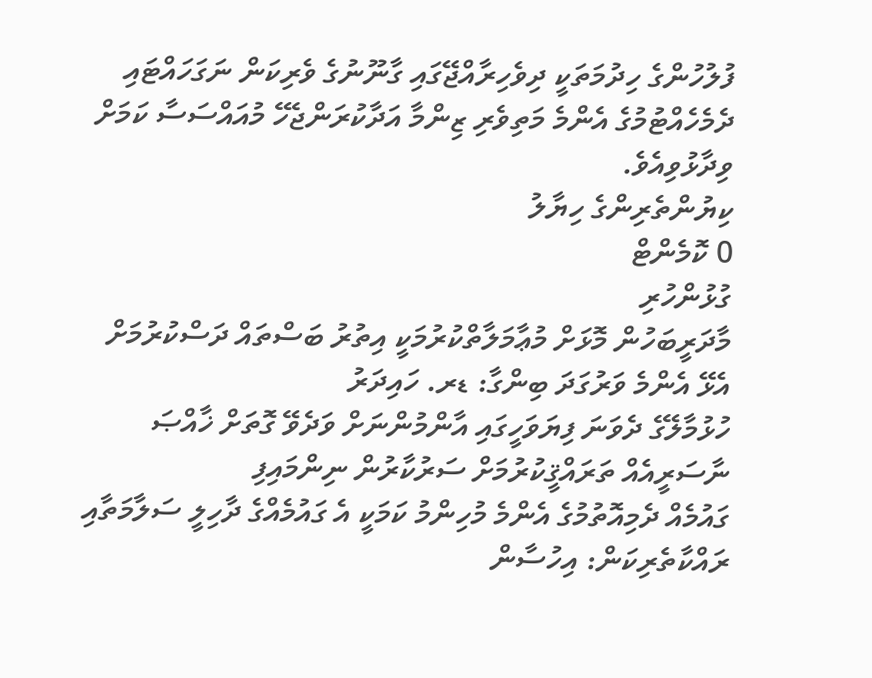ފުލުހުންގެ ހިދުމަތަކީ ދިވެހިރާއްޖޭގައި ގާނޫނުގެ ވެރިކަން ނަގަހައްޓައި ދެމެހެއްޓުމުގެ އެންމެ މަތިވެރި ޒިންމާ އަދާކުރަންޖެހޭ މުއައްސަސާ ކަމަށް ވިދާޅުވިއެވެ.
ކިޔުންތެރިންގެ ހިޔާލު
0 ކޮމެންޓް
ގުޅުންހުރި
މާދަރީބަހުން މޮޅަށް މުޢާމަލާތްކުރުމަކީ އިތުރު ބަސްތައް ދަސްކުރުމަށް އެޅޭ އެންމެ ވަރުގަދަ ބިންގާ: ޑރ. ހައިދަރު
ހުޅުމާލޭގެ ދެވަނަ ފިޔަވަހީގައި އާންމުންނަށް ވަދެވޭ ގޮތަށް ޚާއްޞަ ނާސަރީއެއް ތަރައްޤީކުރުމަށް ސަރުކާރުން ނިންމައިފި
ގައުމެއް ދެމިއޮތުމުގެ އެންމެ މުހިންމު ކަމަކީ އެ ގައުމެއްގެ ދާހިލީ ސަލާމަތާއި ރައްކާތެރިކަން: އިހުސާން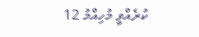ކުރެއްވީ މުހިއްމު 12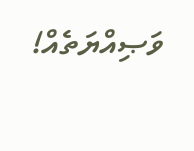ވަޞިއްޔަތެއް!